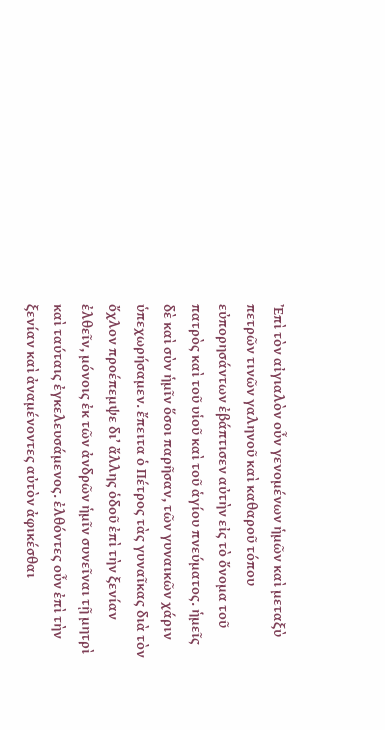Ἐπὶ τὸν αἰγιαλὸν οὖν γενομένων ἡμῶν καὶ μεταξὺ πετρῶν τινῶν γαληνοῦ καὶ καθαροῦ τόπου εὐπορησάντων ἐβάπτισεν αὐτὴν εἰς τὸ ὄνομα τοῦ πατρὸς καὶ τοῦ υἱοῦ καὶ τοῦ ἁγίου πνεύματος. ἡμεῖς δὲ καὶ σὺν ἡμῖν ὅσοι παρῆσαν, τῶν γυναικῶν χάριν ὑπεχωρήσαμεν. ἔπειτα ὁ Πέτρος τὰς γυναῖκας διὰ τὸν ὄχλον προέπεμψε δι’ ἄλλης ὁδοῦ ἐπὶ τὴν ξενίαν ἐλθεῖν, μόνοις ἐκ τῶν ἀνδρῶν ἡμῖν συνεῖναι τῇ μητρὶ καὶ ταύταις ἐγκελευσάμενος. ἐλθόντες οὖν ἐπὶ τὴν ξενίαν καὶ ἀναμένοντες αὐτὸν ἀφικέσθαι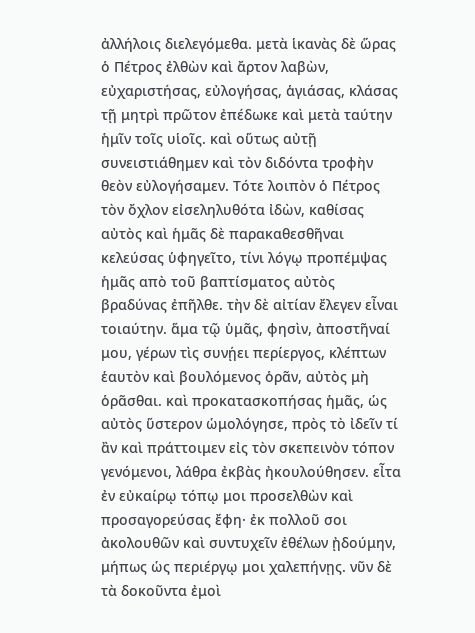ἀλλήλοις διελεγόμεθα. μετὰ ἱκανὰς δὲ ὥρας ὁ Πέτρος ἐλθὼν καὶ ἄρτον λαβὼν, εὐχαριστήσας, εὐλογήσας, ἁγιάσας, κλάσας τῇ μητρὶ πρῶτον ἐπέδωκε καὶ μετὰ ταύτην ἡμῖν τοῖς υἱοῖς. καὶ οὕτως αὐτῇ συνειστιάθημεν καὶ τὸν διδόντα τροφὴν θεὸν εὐλογήσαμεν. Τότε λοιπὸν ὁ Πέτρος τὸν ὄχλον εἰσεληλυθότα ἰδὼν, καθίσας αὐτὸς καὶ ἡμᾶς δὲ παρακαθεσθῆναι κελεύσας ὑφηγεῖτο, τίνι λόγῳ προπέμψας ἡμᾶς απὸ τοῦ βαπτίσματος αὐτὸς βραδύνας ἐπῆλθε. τὴν δὲ αἰτίαν ἔλεγεν εἶναι τοιαύτην. ἅμα τῷ ὑμᾶς, φησὶν, ἀποστῆναί μου, γέρων τὶς συνῄει περίεργος, κλέπτων ἑαυτὸν καὶ βουλόμενος ὁρᾶν, αὐτὸς μὴ ὁρᾶσθαι. καὶ προκατασκοπήσας ἡμᾶς, ὡς αὐτὸς ὕστερον ὡμολόγησε, πρὸς τὸ ἰδεῖν τί ἂν καὶ πράττοιμεν εἰς τὸν σκεπεινὸν τόπον γενόμενοι, λάθρα ἐκβὰς ἠκουλούθησεν. εἶτα ἐν εὐκαίρῳ τόπῳ μοι προσελθὼν καὶ προσαγορεύσας ἔφη· ἐκ πολλοῦ σοι ἀκολουθῶν καὶ συντυχεῖν ἐθέλων ᾐδούμην, μήπως ὡς περιέργῳ μοι χαλεπήνῃς. νῦν δὲ τὰ δοκοῦντα ἐμοὶ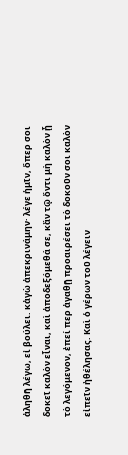ἀληθῆ λέγω, εἰ βούλει. κἀγὼ ἀπεκρινάμην· λέγε ἡμῖν, ὅπερ σοι δοκεῖ καλὸν εἶναι, καὶ ἀποδεξόμεθά σε, κἂν τῷ ὄντι μὴ καλὸν ᾖ τὸ λεγόμενον, ἐπεί περ ἀγαθῇ προαιρέσει τὸ δοκοῦν σοι καλὸν εἰπεῖν ἠθέλησας. Καὶ ὁ γέρων τοῦ λέγειν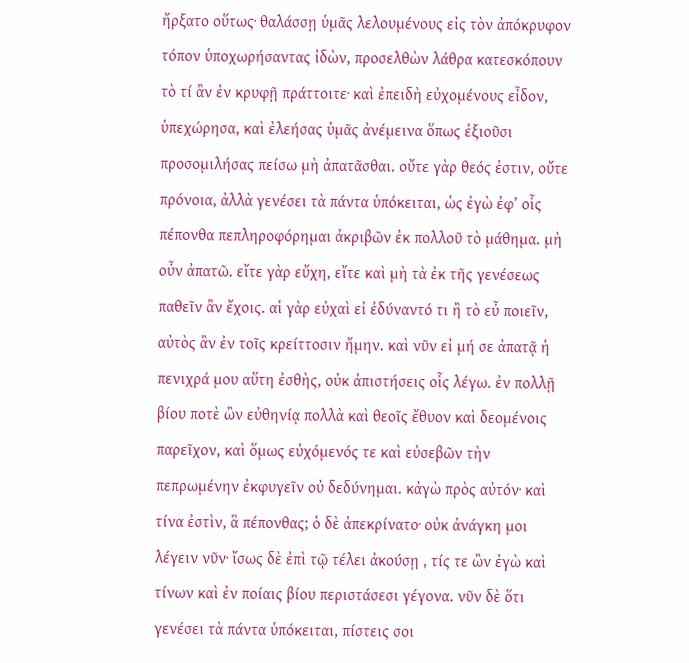ἤρξατο οὕτως· θαλάσσῃ ὑμᾶς λελουμένους εἰς τὸν ἀπόκρυφον τόπον ὑποχωρήσαντας ἰδὼν, προσελθὼν λάθρα κατεσκόπουν τὸ τί ἂν ἐν κρυφῇ πράττοιτε· καὶ ἐπειδὴ εὐχομένους εἶδον, ὑπεχώρησα, καὶ ἐλεήσας ὑμᾶς ἀνέμεινα ὅπως ἐξιοῦσι προσομιλήσας πείσω μὴ ἀπατᾶσθαι. οὔτε γὰρ θεός ἐστιν, οὔτε πρόνοια, ἀλλὰ γενέσει τὰ πάντα ὑπόκειται, ὡς ἐγὼ ἐφ’ οἷς πέπονθα πεπληροφόρημαι ἀκριβῶν ἐκ πολλοῦ τὸ μάθημα. μὴ οὖν ἀπατῶ. εἴτε γὰρ εὔχη, εἴτε καὶ μὴ τὰ ἐκ τῆς γενέσεως παθεῖν ἂν ἔχοις. αἱ γὰρ εὐχαὶ εἰ ἐδύναντό τι ἢ τὸ εὖ ποιεῖν, αὐτὸς ἂν ἐν τοῖς κρείττοσιν ἤμην. καὶ νῦν εἰ μή σε ἀπατᾷ ἡ πενιχρά μου αὕτη ἐσθὴς, οὐκ ἀπιστήσεις οἷς λέγω. ἐν πολλῇ βίου ποτὲ ὢν εὐθηνίᾳ πολλὰ καὶ θεοῖς ἔθυον καὶ δεομένοις παρεῖχον, καὶ ὅμως εὐχόμενός τε καὶ εὐσεβῶν τὴν πεπρωμένην ἐκφυγεῖν οὐ δεδύνημαι. κἀγὼ πρὸς αὐτόν· καὶ τίνα ἐστὶν, ἃ πέπονθας; ὁ δὲ ἀπεκρίνατο· οὐκ ἀνάγκη μοι λέγειν νῦν· ἴσως δὲ ἐπὶ τῷ τέλει ἀκούσῃ , τίς τε ὢν ἐγὼ καὶ τίνων καὶ ἐν ποίαις βίου περιστάσεσι γέγονα. νῦν δὲ ὅτι γενέσει τὰ πάντα ὑπόκειται, πίστεις σοι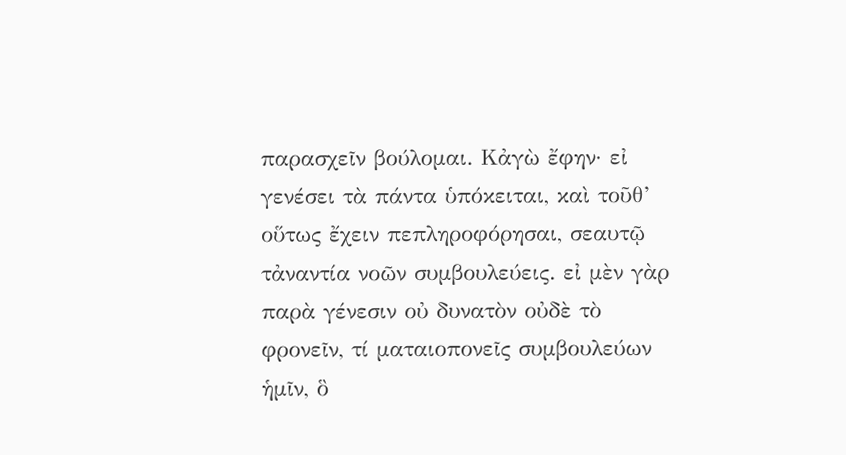παρασχεῖν βούλομαι. Κἀγὼ ἔφην· εἰ γενέσει τὰ πάντα ὑπόκειται, καὶ τοῦθ’ οὕτως ἔχειν πεπληροφόρησαι, σεαυτῷ τἀναντία νοῶν συμβουλεύεις. εἰ μὲν γὰρ παρὰ γένεσιν οὐ δυνατὸν οὐδὲ τὸ φρονεῖν, τί ματαιοπονεῖς συμβουλεύων ἡμῖν, ὃ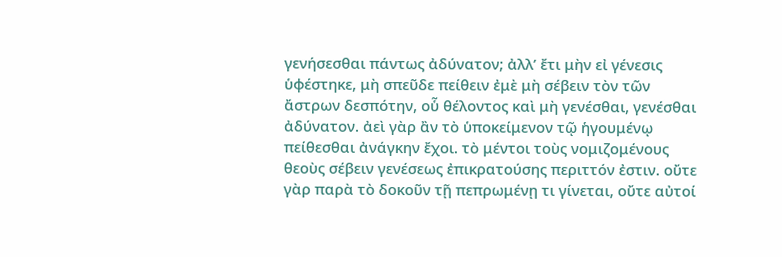γενήσεσθαι πάντως ἀδύνατον; ἀλλ’ ἔτι μὴν εἰ γένεσις ὑφέστηκε, μὴ σπεῦδε πείθειν ἐμὲ μὴ σέβειν τὸν τῶν ἄστρων δεσπότην, οὗ θέλοντος καὶ μὴ γενέσθαι, γενέσθαι ἀδύνατον. ἀεὶ γὰρ ἂν τὸ ὑποκείμενον τῷ ἡγουμένῳ πείθεσθαι ἀνάγκην ἔχοι. τὸ μέντοι τοὺς νομιζομένους θεοὺς σέβειν γενέσεως ἐπικρατούσης περιττόν ἐστιν. οὔτε γὰρ παρὰ τὸ δοκοῦν τῇ πεπρωμένῃ τι γίνεται, οὔτε αὐτοί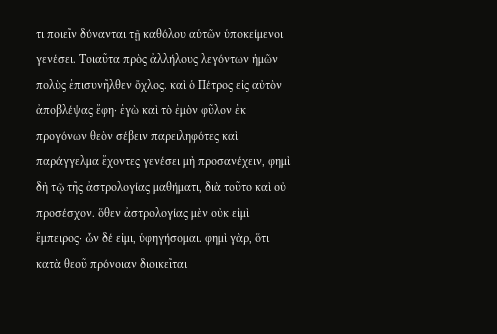τι ποιεῖν δύνανται τῇ καθόλου αὑτῶν ὑποκείμενοι γενέσει. Τοιαῦτα πρὸς ἀλλήλους λεγόντων ἡμῶν πολὺς ἐπισυνῆλθεν ὄχλος. καὶ ὁ Πέτρος εἰς αὐτὸν ἀποβλέψας ἔφη· ἐγὼ καὶ τὸ ἐμὸν φῦλον ἐκ προγόνων θεὸν σέβειν παρειληφότες καὶ παράγγελμα ἔχοντες γενέσει μὴ προσανέχειν, φημὶ δὴ τῷ τῆς ἀστρολογίας μαθήματι, διὰ τοῦτο καὶ οὐ προσέσχον. ὅθεν ἀστρολογίας μὲν οὐκ εἰμὶ ἔμπειρος· ὧν δέ εἰμι, ὑφηγήσομαι. φημὶ γὰρ, ὅτι κατὰ θεοῦ πρόνοιαν διοικεῖται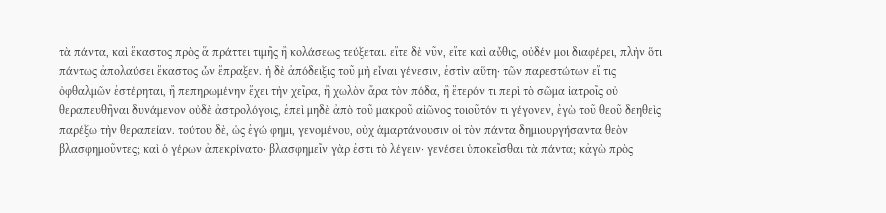τὰ πάντα, καὶ ἕκαστος πρὸς ἅ πράττει τιμῆς ἢ κολάσεως τεύξεται. εἴτε δὲ νῦν, εἴτε καὶ αὖθις, οὐδέν μοι διαφέρει, πλὴν ὅτι πάντως ἀπολαύσει ἕκαστος ὧν ἔπραξεν. ἡ δὲ ἀπόδειξις τοῦ μὴ εἶναι γένεσιν, ἐστὶν αὕτη· τῶν παρεστώτων εἴ τις ὀφθαλμῶν ἐστέρηται, ἢ πεπηρωμένην ἔχει τὴν χεῖρα, ἢ χωλὸν ἄρα τὸν πόδα, ἢ ἕτερόν τι περὶ τὸ σῶμα ἰατροῖς οὐ θεραπευθῆναι δυνάμενον οὐδὲ ἀστρολόγοις, ἐπεὶ μηδὲ ἀπὸ τοῦ μακροῦ αἰῶνος τοιοῦτόν τι γέγονεν, ἐγὼ τοῦ θεοῦ δεηθεὶς παρέξω τὴν θεραπείαν. τούτου δὲ, ὡς ἐγώ φημι, γενομένου, οὐχ ἁμαρτάνουσιν οἱ τὸν πάντα δημιουργήσαντα θεὸν βλασφημοῦντες; καὶ ὁ γέρων ἀπεκρίνατο· βλασφημεῖν γὰρ ἐστι τὸ λέγειν· γενέσει ὑποκεῖσθαι τὰ πάντα; κἀγὼ πρὸς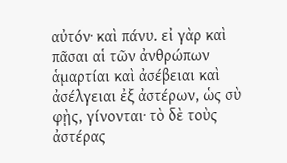αὐτόν· καὶ πάνυ. εἰ γὰρ καὶ πᾶσαι αἱ τῶν ἀνθρώπων ἁμαρτίαι καὶ ἀσέβειαι καὶ ἀσέλγειαι ἐξ ἀστέρων, ὡς σὺ φῂς, γίνονται· τὸ δὲ τοὺς ἀστέρας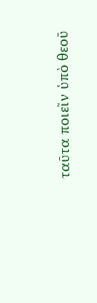ταῦτα ποιεῖν ὑπὸ θεοῦ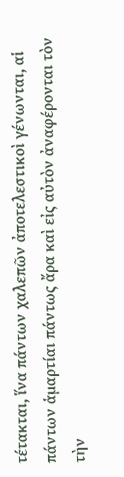τέτακται, ἵνα πάντων χαλεπῶν ἀποτελεστικοὶ γένωνται, αἱ πάντων ἁμαρτίαι πάντως ἄρα καὶ εἰς αὐτὸν ἀναφέρονται τὸν τὴν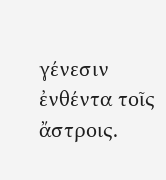γένεσιν ἐνθέντα τοῖς ἄστροις.